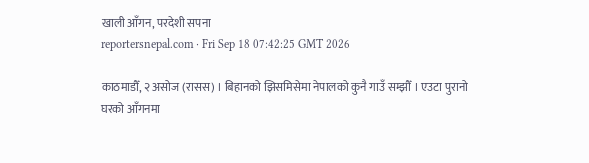खाली आँगन, परदेशी सपना
reportersnepal.com · Fri Sep 18 07:42:25 GMT 2026

काठमाडौँ, २ असोज (रासस) । बिहानको झिसमिसेमा नेपालको कुनै गाउँ सम्झौँ । एउटा पुरानो घरको आँगनमा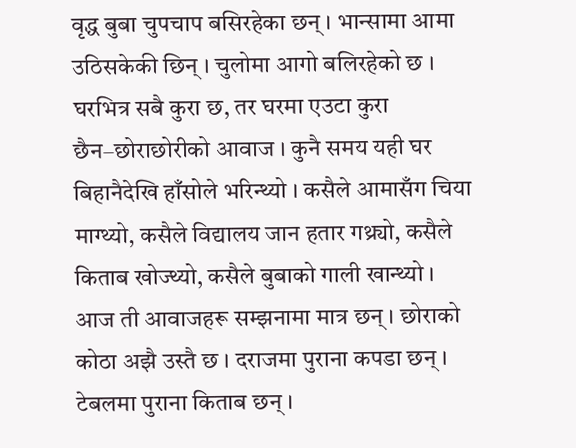वृद्ध बुबा चुपचाप बसिरहेका छन् । भान्सामा आमा उठिसकेकी छिन् । चुलोमा आगो बलिरहेको छ । घरभित्र सबै कुरा छ, तर घरमा एउटा कुरा छैन–छोराछोरीको आवाज । कुनै समय यही घर बिहानैदेखि हाँसोले भरिन्थ्यो । कसैले आमासँग चिया माग्थ्यो, कसैले विद्यालय जान हतार गथ्र्यो, कसैले किताब खोज्थ्यो, कसैले बुबाको गाली खान्थ्यो ।
आज ती आवाजहरू सम्झनामा मात्र छन् । छोराको कोठा अझै उस्तै छ । दराजमा पुराना कपडा छन् । टेबलमा पुराना किताब छन् ।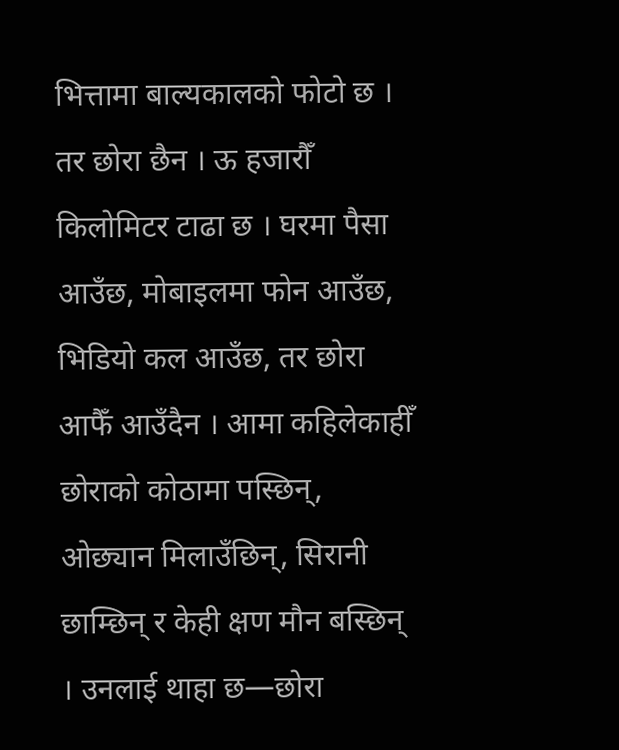भित्तामा बाल्यकालको फोटो छ । तर छोरा छैन । ऊ हजारौँ किलोमिटर टाढा छ । घरमा पैसा आउँछ, मोबाइलमा फोन आउँछ, भिडियो कल आउँछ, तर छोरा आफैँ आउँदैन । आमा कहिलेकाहीँ छोराको कोठामा पस्छिन्, ओछ्यान मिलाउँछिन्, सिरानी छाम्छिन् र केही क्षण मौन बस्छिन् । उनलाई थाहा छ—छोरा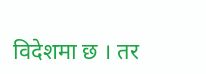विदेशमा छ । तर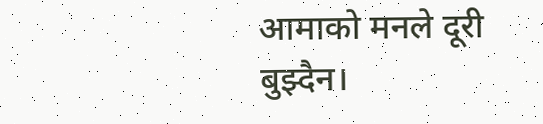आमाको मनले दूरी बुझ्दैन।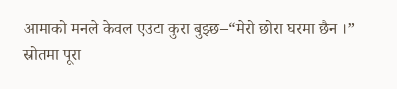आमाको मनले केवल एउटा कुरा बुझ्छ–“मेरो छोरा घरमा छैन ।”
स्रोतमा पूरा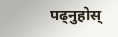पढ्नुहोस्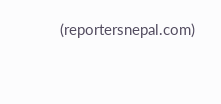(reportersnepal.com)